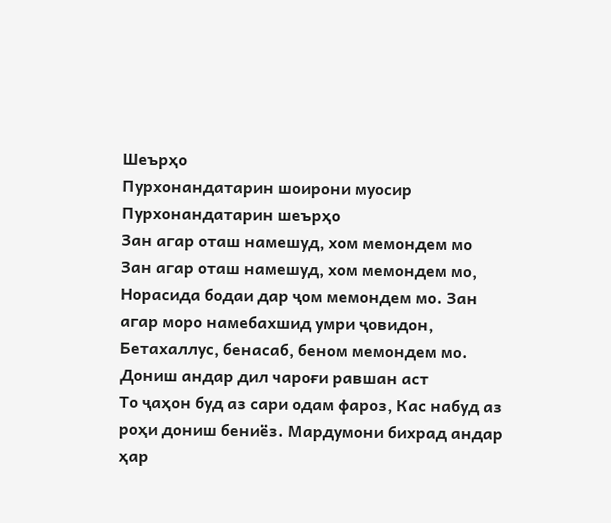Шеърҳо
Пурхонандатарин шоирони муосир
Пурхонандатарин шеърҳо
Зан агар оташ намешуд, хом мемондем мо
Зан агар оташ намешуд, хом мемондем мо, Норасида бодаи дар ҷом мемондем мо. Зан агар моро намебахшид умри ҷовидон, Бетахаллус, бенасаб, беном мемондем мо.
Дониш андар дил чароғи равшан аст
То ҷаҳон буд аз сари одам фароз, Кас набуд аз роҳи дониш бениёз. Мардумони бихрад андар ҳар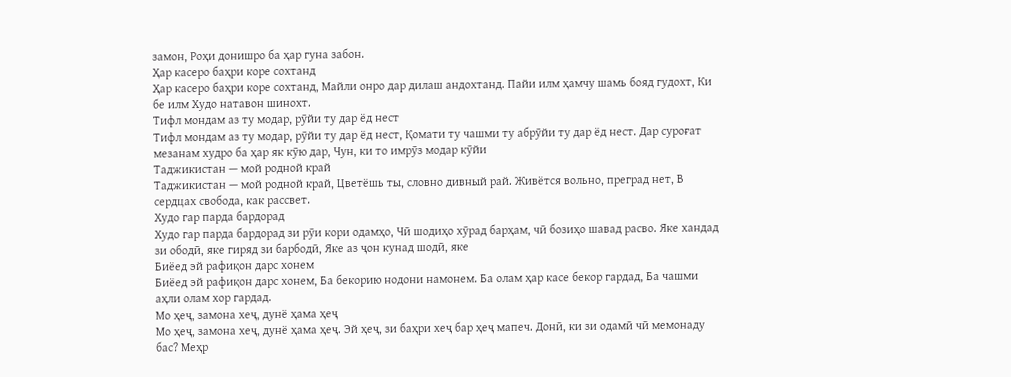замон, Роҳи донишро ба ҳар гуна забон.
Ҳар касеро баҳри коре сохтанд
Ҳар касеро баҳри коре сохтанд, Майли онро дар дилаш андохтанд. Пайи илм ҳамчу шамь бояд гудохт, Ки бе илм Худо натавон шинохт.
Тифл мондам аз ту модар, рӯйи ту дар ёд нест
Тифл мондам аз ту модар, рӯйи ту дар ёд нест, Қомати ту чашми ту абрӯйи ту дар ёд нест. Дар суроғат мезанам худро ба ҳар як кӯю дар, Чун, ки то имрӯз модар кӯйи
Таджикистан — мой родной край
Таджикистан — мой родной край, Цветёшь ты, словно дивный рай. Живётся вольно, преград нет, В сердцах свобода, как рассвет.
Худо гар парда бардорад
Худо гар парда бардорад зи рӯи кори одамҳо, Чӣ шодиҳо хӯрад барҳам, чӣ бозиҳо шавад расво. Яке хандад зи ободӣ, яке гиряд зи барбодӣ, Яке аз ҷон кунад шодӣ, яке
Биёед эй рафиқон дарс хонем
Биёед эй рафиқон дарс хонем, Ба бекорию нодони намонем. Ба олам ҳар касе бекор гардад, Ба чашми аҳли олам хор гардад.
Мо ҳеҷ, замона хеҷ, дунё ҳама ҳеҷ
Мо ҳеҷ, замона хеҷ, дунё ҳама ҳеҷ. Эй ҳеҷ, зи баҳри хеҷ бар ҳеҷ мапеч. Донӣ, ки зи одамӣ чӣ мемонаду бас? Меҳр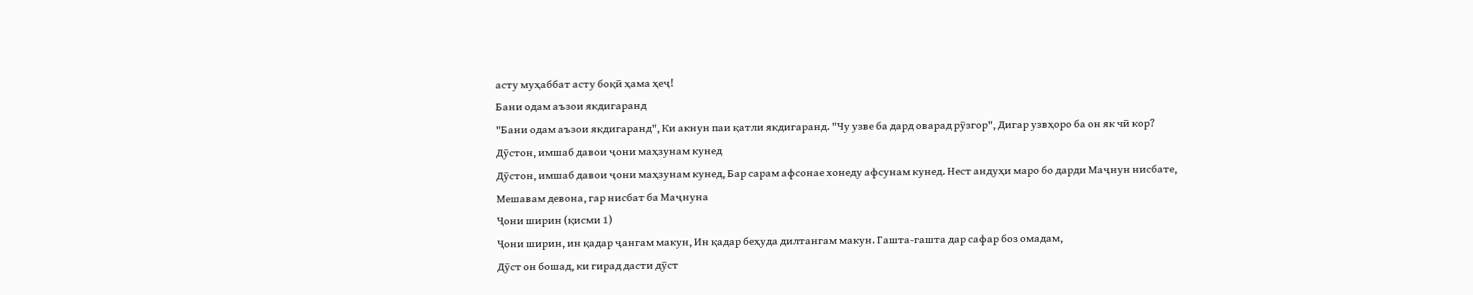асту муҳаббат асту боқӣ ҳама ҳеҷ!
Бани одам аъзои якдигаранд
"Бани одам аъзои якдигаранд", Ки акнун паи қатли якдигаранд. "Чу узве ба дард оварад рӯзгор", Дигар узвҳоро ба он як чӣ кор?
Дӯстон, имшаб давои ҷони маҳзунам кунед
Дӯстон, имшаб давои ҷони маҳзунам кунед, Бар сарам афсонае хонеду афсунам кунед. Нест андуҳи маро бо дарди Маҷнун нисбате, Мешавам девона, гар нисбат ба Маҷнуна
Ҷони ширин (қисми 1)
Ҷони ширин, ин қадар ҷангам макун, Ин қадар беҳуда дилтангам макун. Гашта-гашта дар сафар боз омадам,
Дӯст он бошад, ки гирад дасти дӯст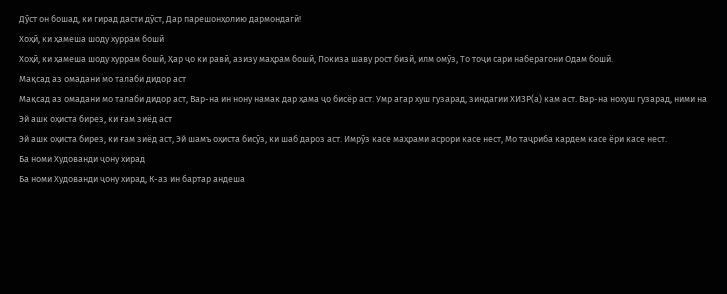Дӯст он бошад, ки гирад дасти дӯст, Дар парешонҳолию дармондагӣ!
Хоҳӣ, ки ҳамеша шоду хуррам бошӣ
Хоҳӣ, ки ҳамеша шоду хуррам бошӣ, Ҳар ҷо ки равӣ, азизу маҳрам бошӣ, Покиза шаву рост бизӣ, илм омӯз, То тоҷи сари наберагони Одам бошӣ.
Мақсад аз омадани мо талаби дидор аст
Мақсад аз омадани мо талаби дидор аст, Вар-на ин нону намак дар ҳама ҷо бисёр аст. Умр агар хуш гузарад, зиндагии ХИЗР(а) кам аст. Вар-на нохуш гузарад, ними на
Эй ашк оҳиста бирез, ки ғам зиёд аст
Эй ашк оҳиста бирез, ки ғам зиёд аст, Эй шамъ оҳиста бисӯз, ки шаб дароз аст. Имрӯз касе маҳрами асрори касе нест, Мо таҷриба кардем касе ёри касе нест.
Ба номи Худованди ҷону хирад
Ба номи Худованди ҷону хирад, К-аз ин бартар андеша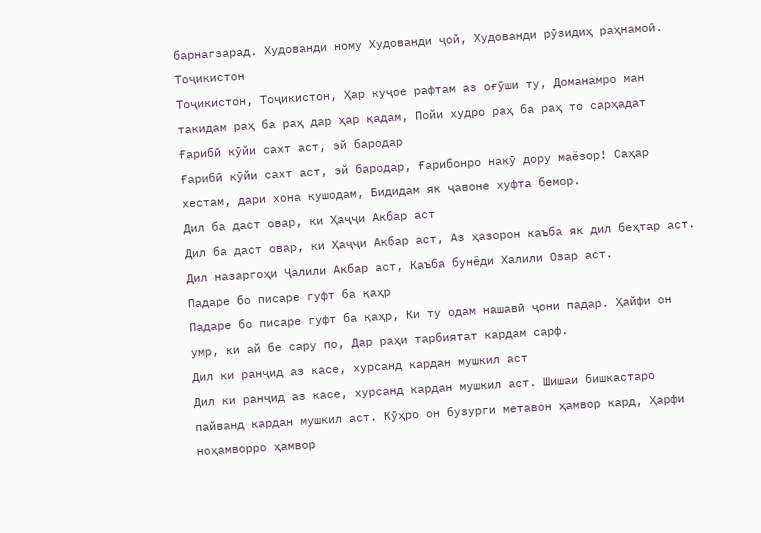барнагзарад. Худованди ному Худованди ҷой, Худованди рӯзидиҳ раҳнамоӣ.
Тоҷикистон
Тоҷикистон, Тоҷикистон, Ҳар куҷое рафтам аз оғӯши ту, Доманамро ман такидам раҳ ба раҳ дар ҳар қадам, Пойи худро раҳ ба раҳ то сарҳадат
Ғарибӣ кӯйи сахт аст, эй бародар
Ғарибӣ кӯйи сахт аст, эй бародар, Ғарибонро накӯ дору маёзор! Саҳар хестам, дари хона кушодам, Бидидам як ҷавоне хуфта бемор.
Дил ба даст овар, ки Ҳаҷҷи Акбар аст
Дил ба даст овар, ки Ҳаҷҷи Акбар аст, Аз ҳазорон каъба як дил беҳтар аст. Дил назаргоҳи Ҷалили Акбар аст, Каъба бунёди Халили Озар аст.
Падаре бо писаре гуфт ба қаҳр
Падаре бо писаре гуфт ба қаҳр, Ки ту одам нашавӣ ҷони падар. Ҳайфи он умр, ки ай бе сару по, Дар раҳи тарбиятат кардам сарф.
Дил ки ранҷид аз касе, хурсанд кардан мушкил аст
Дил ки ранҷид аз касе, хурсанд кардан мушкил аст. Шишаи бишкастаро пайванд кардан мушкил аст. Кӯҳро он бузурги метавон ҳамвор кард, Ҳарфи ноҳамворро ҳамвор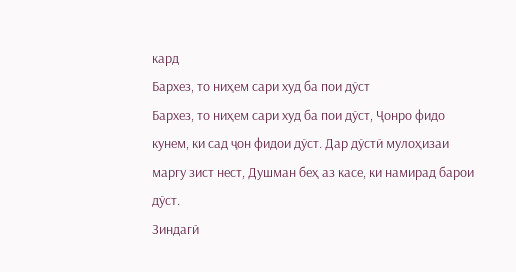кард
Бархез, то ниҳем сари худ ба пои дӯст
Бархез, то ниҳем сари худ ба пои дӯст, Ҷонро фидо кунем, ки сад ҷон фидои дӯст. Дар дӯстӣ мулоҳизаи маргу зист нест, Душман беҳ аз касе, ки намирад барои дӯст.
Зиндагӣ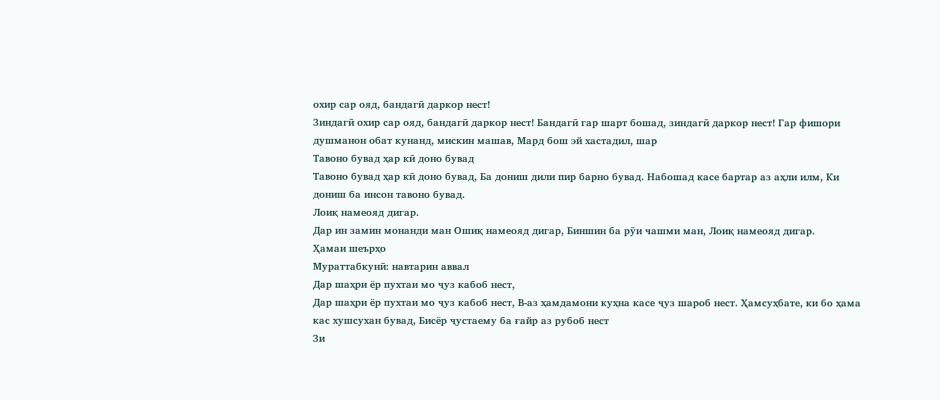охир сар ояд, бандагӣ даркор нест!
Зиндагӣ охир сар ояд, бандагӣ даркор нест! Бандагӣ гар шарт бошад, зиндагӣ даркор нест! Гар фишори душманон обат кунанд, мискин машав, Мард бош эй хастадил, шар
Тавоно бувад ҳар кӣ доно бувад
Тавоно бувад ҳар кӣ доно бувад, Ба дониш дили пир барно бувад. Набошад касе бартар аз аҳли илм, Ки дониш ба инсон тавоно бувад.
Лоиқ намеояд дигар.
Дар ин замин монанди ман Ошиқ намеояд дигар, Биншин ба рӯи чашми ман, Лоиқ намеояд дигар.
Ҳамаи шеърҳо
Мураттабкунӣ: навтарин аввал
Дар шаҳри ёр пухтаи мо ҷуз кабоб нест,
Дар шаҳри ёр пухтаи мо ҷуз кабоб нест, В-аз ҳамдамони куҳна касе ҷуз шароб нест. Ҳамсуҳбате, ки бо ҳама кас хушсухан бувад, Бисёр ҷустаему ба ғайр аз рубоб нест
Зи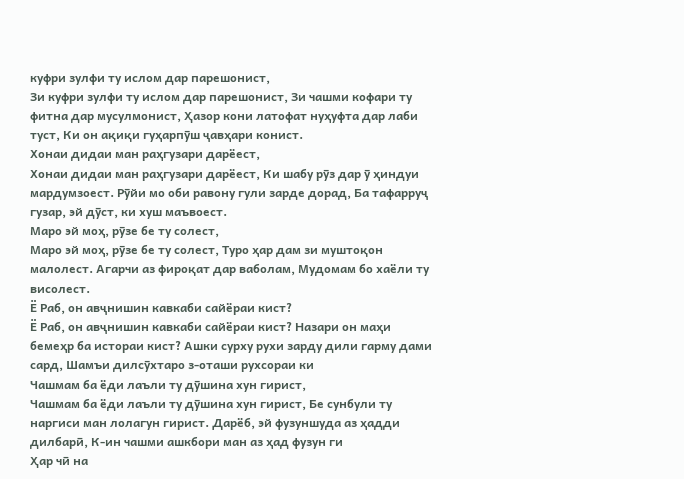куфри зулфи ту ислом дар парешонист,
Зи куфри зулфи ту ислом дар парешонист, Зи чашми кофари ту фитна дар мусулмонист, Ҳазор кони латофат нуҳуфта дар лаби туст, Ки он ақиқи гуҳарпӯш ҷавҳари конист.
Хонаи дидаи ман раҳгузари дарёест,
Хонаи дидаи ман раҳгузари дарёест, Ки шабу рӯз дар ӯ ҳиндуи мардумзоест. Рӯйи мо оби равону гули зарде дорад, Ба тафарруҷ гузар, эй дӯст, ки хуш маъвоест.
Маро эй моҳ, рӯзе бе ту солест,
Маро эй моҳ, рӯзе бе ту солест, Туро ҳар дам зи муштоқон малолест. Агарчи аз фироқат дар ваболам, Мудомам бо хаёли ту висолест.
Ё Раб, он авҷнишин кавкаби сайёраи кист?
Ё Раб, он авҷнишин кавкаби сайёраи кист? Назари он маҳи бемеҳр ба истораи кист? Ашки сурху рухи зарду дили гарму дами сард, Шамъи дилсӯхтаро з-оташи рухсораи ки
Чашмам ба ёди лаъли ту дӯшина хун гирист,
Чашмам ба ёди лаъли ту дӯшина хун гирист, Бе сунбули ту наргиси ман лолагун гирист. Дарёб, эй фузуншуда аз ҳадди дилбарӣ, К-ин чашми ашкбори ман аз ҳад фузун ги
Ҳар чӣ на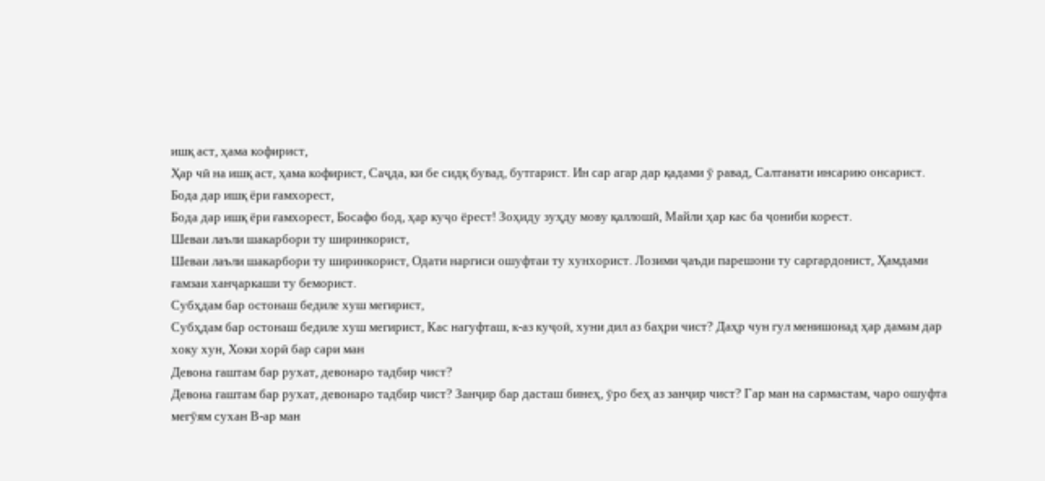ишқ аст, ҳама кофирист,
Ҳар чӣ на ишқ аст, ҳама кофирист, Саҷда, ки бе сидқ бувад, бутгарист. Ин сар агар дар қадами ӯ равад, Салтанати инсарию онсарист.
Бода дар ишқ ёри ғамхорест,
Бода дар ишқ ёри ғамхорест, Босафо бод, ҳар куҷо ёрест! Зоҳиду зуҳду мову қаллошӣ, Майли ҳар кас ба ҷониби корест.
Шеваи лаъли шакарбори ту ширинкорист,
Шеваи лаъли шакарбори ту ширинкорист, Одати наргиси ошуфтаи ту хунхорист. Лозими ҷаъди парешони ту саргардонист, Ҳамдами ғамзаи ханҷаркаши ту беморист.
Субҳдам бар остонаш бедиле хуш мегирист,
Субҳдам бар остонаш бедиле хуш мегирист, Кас нагуфташ, к-аз куҷоӣ, хуни дил аз баҳри чист? Даҳр чун гул менишонад ҳар дамам дар хоку хун, Хоки хорӣ бар сари ман
Девона гаштам бар рухат, девонаро тадбир чист?
Девона гаштам бар рухат, девонаро тадбир чист? Занҷир бар дасташ бинеҳ, ӯро беҳ аз занҷир чист? Гар ман на сармастам, чаро ошуфта мегӯям сухан В-ар ман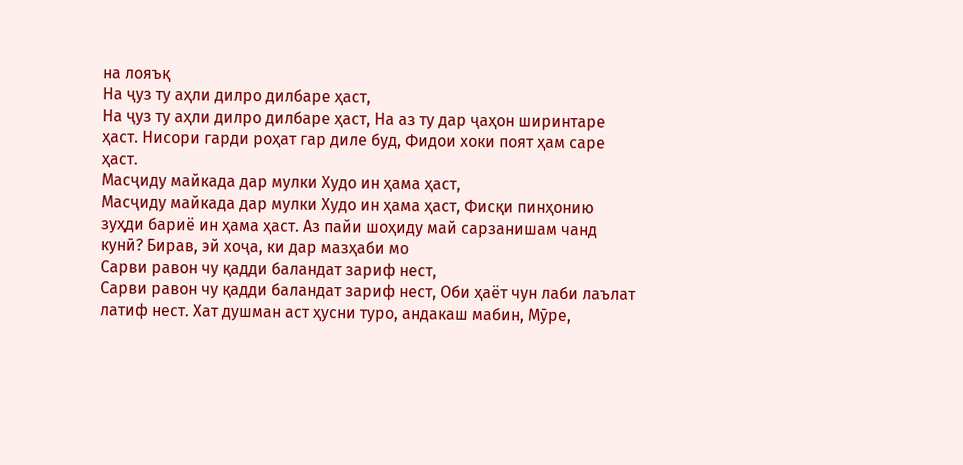на лояъқ
На ҷуз ту аҳли дилро дилбаре ҳаст,
На ҷуз ту аҳли дилро дилбаре ҳаст, На аз ту дар ҷаҳон ширинтаре ҳаст. Нисори гарди роҳат гар диле буд, Фидои хоки поят ҳам саре ҳаст.
Масҷиду майкада дар мулки Худо ин ҳама ҳаст,
Масҷиду майкада дар мулки Худо ин ҳама ҳаст, Фисқи пинҳонию зуҳди бариё ин ҳама ҳаст. Аз пайи шоҳиду май сарзанишам чанд кунӣ? Бирав, эй хоҷа, ки дар мазҳаби мо
Сарви равон чу қадди баландат зариф нест,
Сарви равон чу қадди баландат зариф нест, Оби ҳаёт чун лаби лаълат латиф нест. Хат душман аст ҳусни туро, андакаш мабин, Мӯре,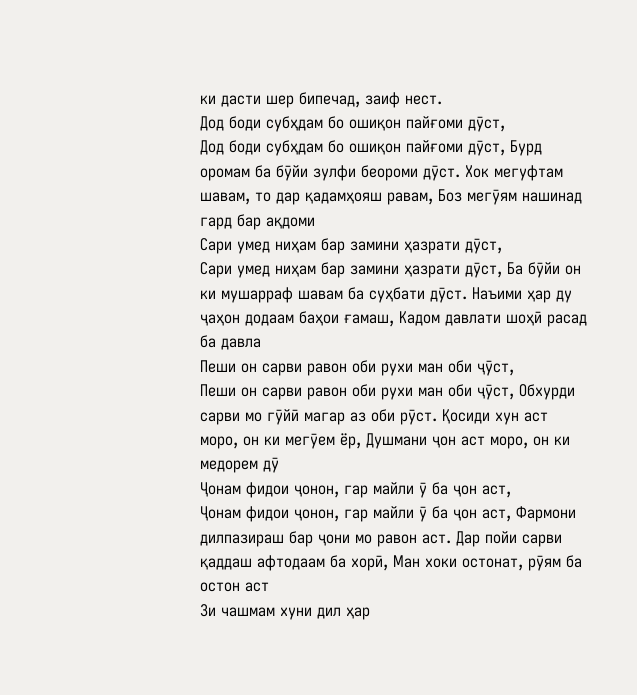ки дасти шер бипечад, заиф нест.
Дод боди субҳдам бо ошиқон пайғоми дӯст,
Дод боди субҳдам бо ошиқон пайғоми дӯст, Бурд оромам ба бӯйи зулфи беороми дӯст. Хок мегуфтам шавам, то дар қадамҳояш равам, Боз мегӯям нашинад гард бар ақдоми
Сари умед ниҳам бар замини ҳазрати дӯст,
Сари умед ниҳам бар замини ҳазрати дӯст, Ба бӯйи он ки мушарраф шавам ба суҳбати дӯст. Наъими ҳар ду ҷаҳон додаам баҳои ғамаш, Кадом давлати шоҳӣ расад ба давла
Пеши он сарви равон оби рухи ман оби ҷӯст,
Пеши он сарви равон оби рухи ман оби ҷӯст, Обхурди сарви мо гӯйӣ магар аз оби рӯст. Қосиди хун аст моро, он ки мегӯем ёр, Душмани ҷон аст моро, он ки медорем дӯ
Ҷонам фидои ҷонон, гар майли ӯ ба ҷон аст,
Ҷонам фидои ҷонон, гар майли ӯ ба ҷон аст, Фармони дилпазираш бар ҷони мо равон аст. Дар пойи сарви қаддаш афтодаам ба хорӣ, Ман хоки остонат, рӯям ба остон аст
Зи чашмам хуни дил ҳар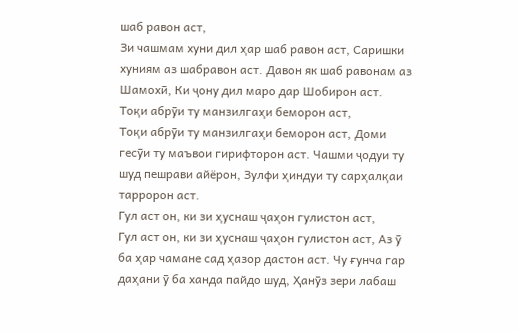шаб равон аст,
Зи чашмам хуни дил ҳар шаб равон аст, Саришки хуниям аз шабравон аст. Давон як шаб равонам аз Шамохӣ, Ки ҷону дил маро дар Шобирон аст.
Тоқи абрӯи ту манзилгаҳи беморон аст,
Тоқи абрӯи ту манзилгаҳи беморон аст, Доми гесӯи ту маъвои гирифторон аст. Чашми ҷодуи ту шуд пешрави айёрон, Зулфи ҳиндуи ту сарҳалқаи тарророн аст.
Гул аст он, ки зи ҳуснаш ҷаҳон гулистон аст,
Гул аст он, ки зи ҳуснаш ҷаҳон гулистон аст, Аз ӯ ба ҳар чамане сад ҳазор дастон аст. Чу ғунча гар даҳани ӯ ба ханда пайдо шуд, Ҳанӯз зери лабаш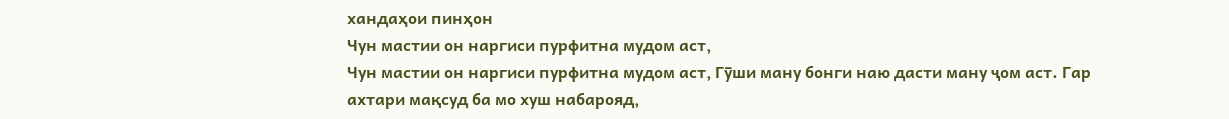хандаҳои пинҳон
Чун мастии он наргиси пурфитна мудом аст,
Чун мастии он наргиси пурфитна мудом аст, Гӯши ману бонги наю дасти ману ҷом аст. Гар ахтари мақсуд ба мо хуш набарояд,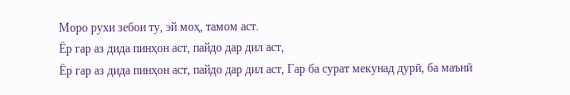Моро рухи зебои ту, эй моҳ, тамом аст.
Ёр гар аз дида пинҳон аст, пайдо дар дил аст,
Ёр гар аз дида пинҳон аст, пайдо дар дил аст, Гар ба сурат мекунад дурӣ, ба маънӣ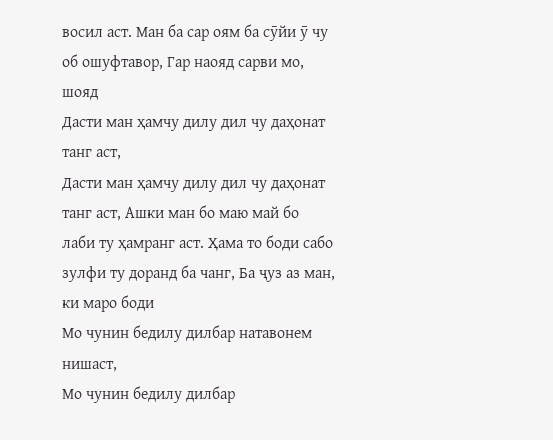восил аст. Ман ба сар оям ба сӯйи ӯ чу об ошуфтавор, Гар наояд сарви мо, шояд
Дасти ман ҳамчу дилу дил чу даҳонат танг аст,
Дасти ман ҳамчу дилу дил чу даҳонат танг аст, Ашки ман бо маю май бо лаби ту ҳамранг аст. Ҳама то боди сабо зулфи ту доранд ба чанг, Ба ҷуз аз ман, ки маро боди
Мо чунин бедилу дилбар натавонем нишаст,
Мо чунин бедилу дилбар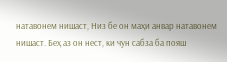натавонем нишаст, Низ бе он маҳи анвар натавонем нишаст. Беҳ аз он нест, ки чун сабза ба пояш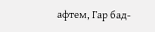афтем, Гар бад-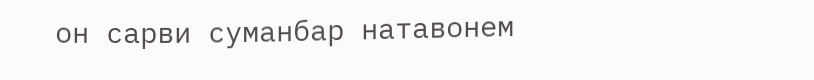он сарви суманбар натавонем